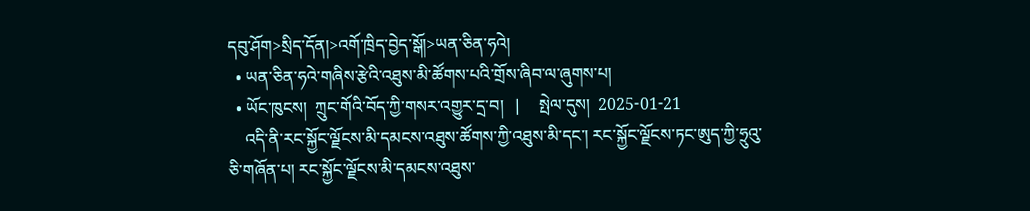དབུ་ཤོག>སྲིད་དོན།>འགོ་ཁྲིད་བྱེད་སྒོ།>ཡན་ཅིན་ཧའེ།
  • ཡན་ཅིན་ཧའེ་གཞིས་རྩེའི་འཐུས་མི་ཚོགས་པའི་གྲོས་ཞིབ་ལ་ཞུགས་པ།
  • ཡོང་ཁུངས།  ཀྲུང་གོའི་བོད་ཀྱི་གསར་འགྱུར་དྲ་བ།   |     སྤེལ་དུས།  2025-01-21
    འདི་ནི་རང་སྐྱོང་ལྗོངས་མི་དམངས་འཐུས་ཚོགས་ཀྱི་འཐུས་མི་དང་། རང་སྐྱོང་ལྗོངས་ཏང་ཨུད་ཀྱི་ཧྲུའུ་ཅི་གཞོན་པ། རང་སྐྱོང་ལྗོངས་མི་དམངས་འཐུས་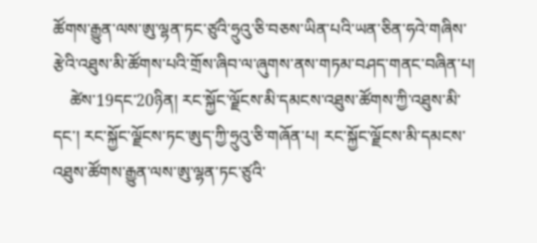ཚོགས་རྒྱུན་ལས་ཨུ་ལྷན་ཏང་ཙུའི་ཧྲུའུ་ཅི་བཅས་ཡིན་པའི་ཡན་ཅིན་ཧའེ་གཞིས་རྩེའི་འཐུས་མི་ཚོགས་པའི་གྲོས་ཞིབ་ལ་ཞུགས་ནས་གཏམ་བཤད་གནང་བཞིན་པ།
    ཚེས་19དང་20ཉིན། རང་སྐྱོང་ལྗོངས་མི་དམངས་འཐུས་ཚོགས་ཀྱི་འཐུས་མི་དང་། རང་སྐྱོང་ལྗོངས་ཏང་ཨུད་ཀྱི་ཧྲུའུ་ཅི་གཞོན་པ། རང་སྐྱོང་ལྗོངས་མི་དམངས་འཐུས་ཚོགས་རྒྱུན་ལས་ཨུ་ལྷན་ཏང་ཙུའི་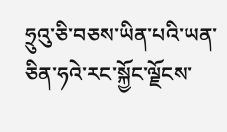ཧྲུའུ་ཅི་བཅས་ཡིན་པའི་ཡན་ཅིན་ཧའེ་རང་སྐྱོང་ལྗོངས་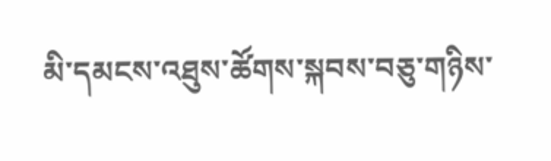མི་དམངས་འཐུས་ཚོགས་སྐབས་བཅུ་གཉིས་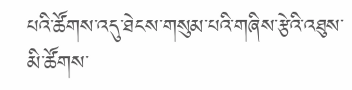པའི་ཚོགས་འདུ་ཐེངས་གསུམ་པའི་གཞིས་རྩེའི་འཐུས་མི་ཚོགས་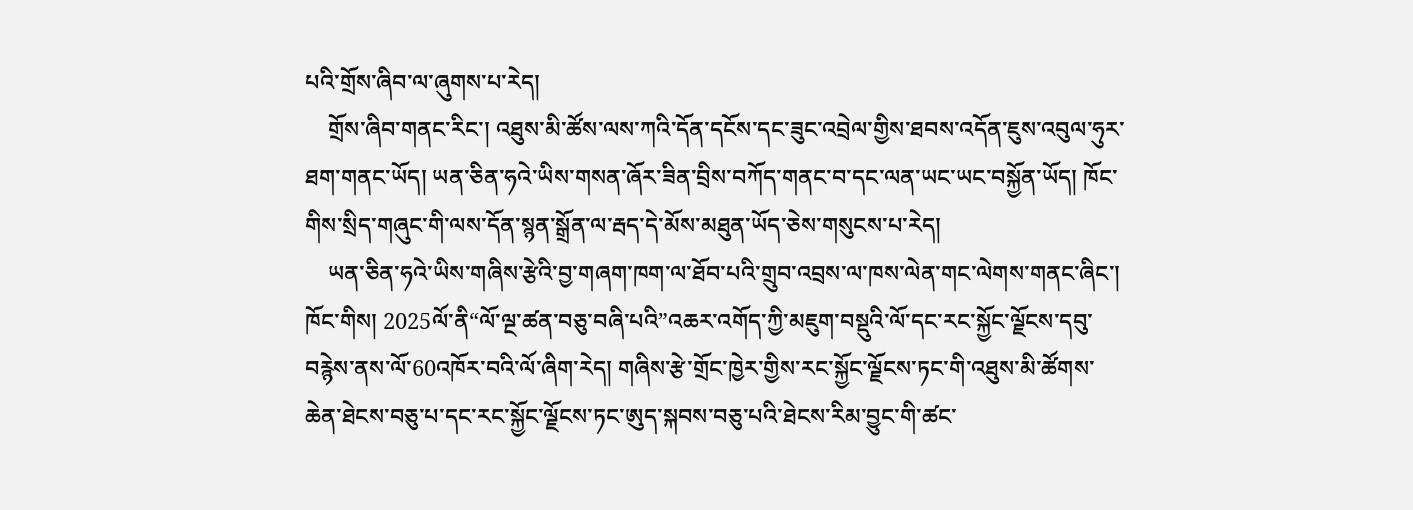པའི་གྲོས་ཞིབ་ལ་ཞུགས་པ་རེད།
    གྲོས་ཞིབ་གནང་རིང་། འཐུས་མི་ཚོས་ལས་ཀའི་དོན་དངོས་དང་ཟུང་འབྲེལ་གྱིས་ཐབས་འདོན་ཇུས་འབུལ་ཧུར་ཐག་གནང་ཡོད། ཡན་ཅིན་ཧའེ་ཡིས་གསན་ཞོར་ཟིན་བྲིས་བཀོད་གནང་བ་དང་ལན་ཡང་ཡང་བསྐྱོན་ཡོད། ཁོང་གིས་སྲིད་གཞུང་གི་ལས་དོན་སྙན་སྒྲོན་ལ་རྦད་དེ་མོས་མཐུན་ཡོད་ཅེས་གསུངས་པ་རེད།
    ཡན་ཅིན་ཧའེ་ཡིས་གཞིས་རྩེའི་བྱ་གཞག་ཁག་ལ་ཐོབ་པའི་གྲུབ་འབྲས་ལ་ཁས་ལེན་གང་ལེགས་གནང་ཞིང་། ཁོང་གིས། 2025ལོ་ནི“ལོ་ལྔ་ཚན་བཅུ་བཞི་པའི”འཆར་འགོད་ཀྱི་མཇུག་བསྡུའི་ལོ་དང་རང་སྐྱོང་ལྗོངས་དབུ་བརྙེས་ནས་ལོ་60འཁོར་བའི་ལོ་ཞིག་རེད། གཞིས་རྩེ་གྲོང་ཁྱེར་གྱིས་རང་སྐྱོང་ལྗོངས་ཏང་གི་འཐུས་མི་ཚོགས་ཆེན་ཐེངས་བཅུ་པ་དང་རང་སྐྱོང་ལྗོངས་ཏང་ཨུད་སྐབས་བཅུ་པའི་ཐེངས་རིམ་བྱུང་གི་ཚང་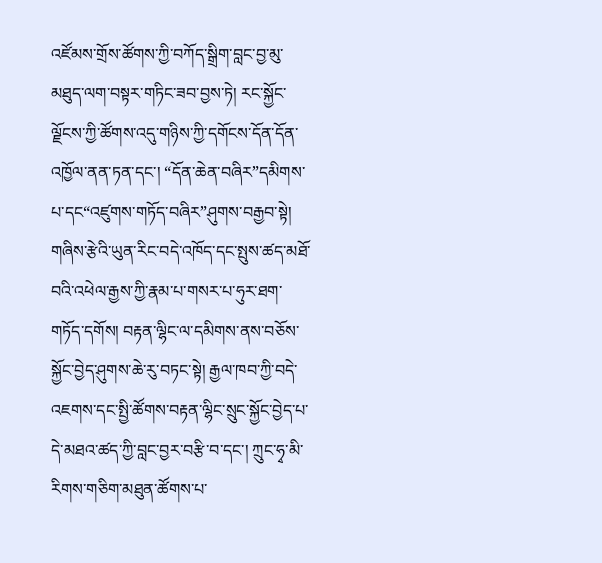འཛོམས་གྲོས་ཚོགས་ཀྱི་བཀོད་སྒྲིག་བླང་བྱ་མུ་མཐུད་ལག་བསྟར་གཏིང་ཟབ་བྱས་ཏེ། རང་སྐྱོང་ལྗོངས་ཀྱི་ཚོགས་འདུ་གཉིས་ཀྱི་དགོངས་དོན་དོན་འཁྱོལ་ནན་ཏན་དང་། “དོན་ཆེན་བཞིར”དམིགས་པ་དང“འཛུགས་གཏོད་བཞིར”ཤུགས་བརྒྱབ་སྟེ། གཞིས་རྩེའི་ཡུན་རིང་བདེ་འཁོད་དང་སྤུས་ཚད་མཐོ་བའི་འཕེལ་རྒྱས་ཀྱི་རྣམ་པ་གསར་པ་ཧུར་ཐག་གཏོད་དགོས། བརྟན་ལྷིང་ལ་དམིགས་ནས་བཅོས་སྐྱོང་བྱེད་ཤུགས་ཆེ་རུ་བཏང་སྟེ། རྒྱལ་ཁབ་ཀྱི་བདེ་འཇགས་དང་སྤྱི་ཚོགས་བརྟན་ལྷིང་སྲུང་སྐྱོང་བྱེད་པ་དེ་མཐའ་ཚད་ཀྱི་བླང་བྱར་བརྩི་བ་དང་། ཀྲུང་ཧྭ་མི་རིགས་གཅིག་མཐུན་ཚོགས་པ་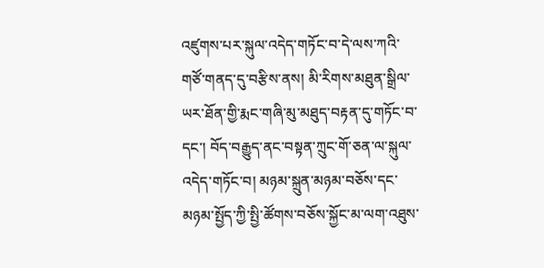འཛུགས་པར་སྐུལ་འདེད་གཏོང་བ་དེ་ལས་ཀའི་གཙོ་གནད་དུ་བརྩིས་ནས། མི་རིགས་མཐུན་སྒྲིལ་ཡར་ཐོན་གྱི་རྨང་གཞི་མུ་མཐུད་བརྟན་དུ་གཏོང་བ་དང་། བོད་བརྒྱུད་ནང་བསྟན་ཀྲུང་གོ་ཅན་ལ་སྐུལ་འདེད་གཏོང་བ། མཉམ་སྐྲུན་མཉམ་བཅོས་དང་མཉམ་སྤྱོད་ཀྱི་སྤྱི་ཚོགས་བཅོས་སྐྱོང་མ་ལག་འཐུས་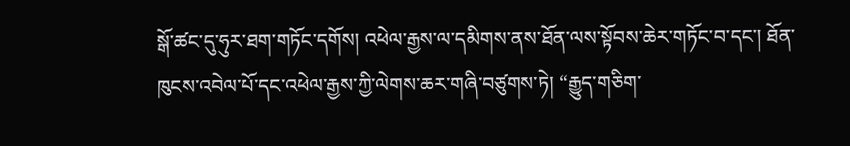སྒོ་ཚང་དུ་ཧུར་ཐག་གཏོང་དགོས། འཕེལ་རྒྱས་ལ་དམིགས་ནས་ཐོན་ལས་སྟོབས་ཆེར་གཏོང་བ་དང་། ཐོན་ཁུངས་འབེལ་པོ་དང་འཕེལ་རྒྱས་ཀྱི་ལེགས་ཆར་གཞི་བཙུགས་ཏེ། “རྒྱུད་གཅིག་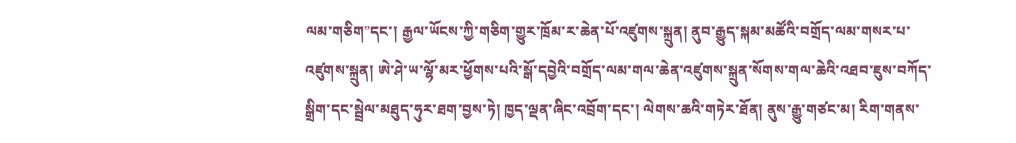ལམ་གཅིག”དང་། རྒྱལ་ཡོངས་ཀྱི་གཅིག་གྱུར་ཁྲོམ་ར་ཆེན་པོ་འཛུགས་སྐྲུན། ནུབ་རྒྱུད་སྐམ་མཚོའི་བགྲོད་ལམ་གསར་པ་འཛུགས་སྐྲུན། ཨེ་ཤེ་ཡ་ལྷོ་མར་ཕྱོགས་པའི་སྒོ་དབྱེའི་བགྲོད་ལམ་གལ་ཆེན་འཛུགས་སྐྲུན་སོགས་གལ་ཆེའི་འཐབ་ཇུས་བཀོད་སྒྲིག་དང་སྦྲེལ་མཐུད་ཧུར་ཐག་བྱས་ཏེ། ཁྱད་ལྡན་ཞིང་འབྲོག་དང་། ལེགས་ཆའི་གཏེར་ཐོན། ནུས་རྒྱུ་གཙང་མ། རིག་གནས་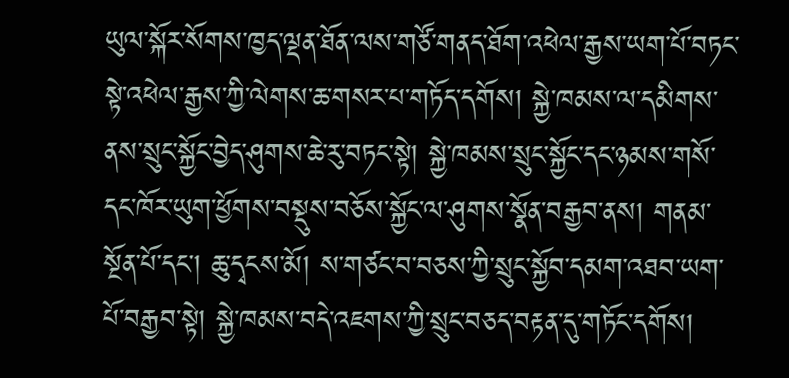ཡུལ་སྐོར་སོགས་ཁྱད་ལྡན་ཐོན་ལས་གཙོ་གནད་ཐོག་འཕེལ་རྒྱས་ཡག་པོ་བཏང་སྟེ་འཕེལ་རྒྱས་ཀྱི་ལེགས་ཆ་གསར་པ་གཏོད་དགོས། སྐྱེ་ཁམས་ལ་དམིགས་ནས་སྲུང་སྐྱོང་བྱེད་ཤུགས་ཆེ་རུ་བཏང་སྟེ། སྐྱེ་ཁམས་སྲུང་སྐྱོང་དང་ཉམས་གསོ་དང་ཁོར་ཡུག་ཕྱོགས་བསྡུས་བཅོས་སྐྱོང་ལ་ཤུགས་སྣོན་བརྒྱབ་ནས། གནམ་སྔོན་པོ་དང་། ཆུ་དྭངས་མོ། ས་གཙང་བ་བཅས་ཀྱི་སྲུང་སྐྱོབ་དམག་འཐབ་ཡག་པོ་བརྒྱབ་སྟེ། སྐྱེ་ཁམས་བདེ་འཇགས་ཀྱི་སྲུང་བཅད་བརྟན་དུ་གཏོང་དགོས།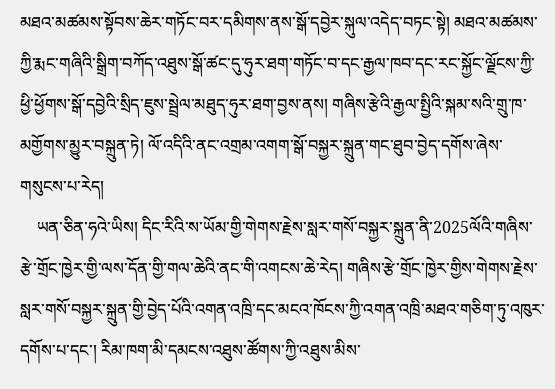མཐའ་མཚམས་སྟོབས་ཆེར་གཏོང་བར་དམིགས་ནས་སྒོ་དབྱེར་སྐུལ་འདེད་བཏང་སྟེ། མཐའ་མཚམས་ཀྱི་རྨང་གཞིའི་སྒྲིག་བཀོད་འཐུས་སྒོ་ཚང་དུ་ཧུར་ཐག་གཏོང་བ་དང་རྒྱལ་ཁབ་དང་རང་སྐྱོང་ལྗོངས་ཀྱི་ཕྱི་ཕྱོགས་སྒོ་དབྱེའི་སྲིད་ཇུས་སྦྲེལ་མཐུད་ཧུར་ཐག་བྱས་ནས། གཞིས་རྩེའི་རྒྱལ་སྤྱིའི་སྐམ་སའི་གྲུ་ཁ་མགྱོགས་མྱུར་བསྐྲུན་ཏེ། ལོ་འདིའི་ནང་འགྲམ་འགག་སྒོ་བསྐྱར་སྐྲུན་གང་ཐུབ་བྱེད་དགོས་ཞེས་གསུངས་པ་རེད།
    ཡན་ཅིན་ཧའེ་ཡིས། དིང་རིའི་ས་ཡོམ་གྱི་གེགས་རྗེས་སླར་གསོ་བསྐྱར་སྐྲུན་ནི་2025ལོའི་གཞིས་རྩེ་གྲོང་ཁྱེར་གྱི་ལས་དོན་གྱི་གལ་ཆེའི་ནང་གི་འགངས་ཆེ་རེད། གཞིས་རྩེ་གྲོང་ཁྱེར་གྱིས་གེགས་རྗེས་སླར་གསོ་བསྐྱར་སྐྲུན་གྱི་བྱེད་པོའི་འགན་འཁྲི་དང་མངའ་ཁོངས་ཀྱི་འགན་འཁྲི་མཐའ་གཅིག་ཏུ་འཁུར་དགོས་པ་དང་། རིམ་ཁག་མི་དམངས་འཐུས་ཚོགས་ཀྱི་འཐུས་མིས་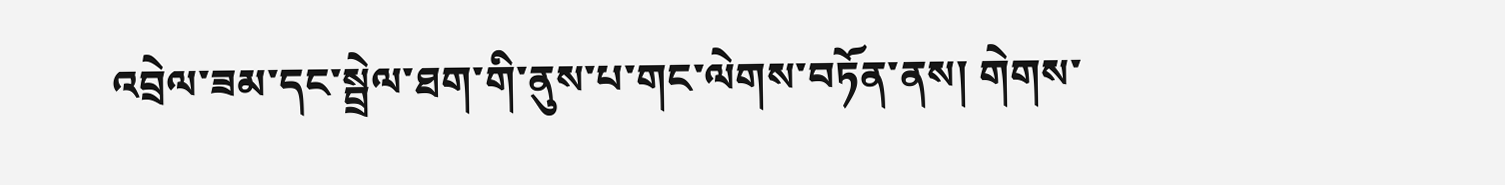འབྲེལ་ཟམ་དང་སྦྲེལ་ཐག་གི་ནུས་པ་གང་ལེགས་བཏོན་ནས། གེགས་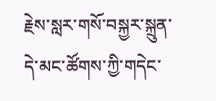རྗེས་སླར་གསོ་བསྐྱར་སྐྲུན་དེ་མང་ཚོགས་ཀྱི་གདེང་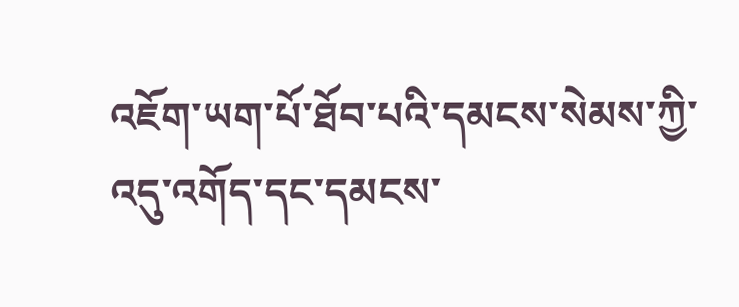འཇོག་ཡག་པོ་ཐོབ་པའི་དམངས་སེམས་ཀྱི་འདུ་འགོད་དང་དམངས་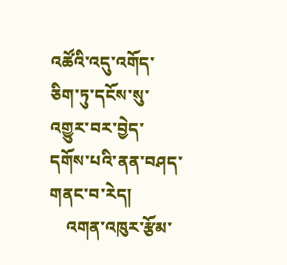འཚོའི་འདུ་འགོད་ཅིག་ཏུ་དངོས་སུ་འགྱུར་བར་བྱེད་དགོས་པའི་ནན་བཤད་གནང་བ་རེད།
    འགན་འཁུར་རྩོམ་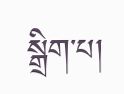སྒྲིག་པ།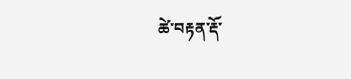ཚེ་བརྟན་རྡོ་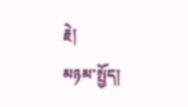རྗེ།
མཉམ་སྤྱོད།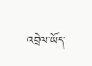འབྲེལ་ཡོད་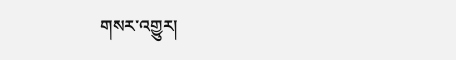གསར་འགྱུར།